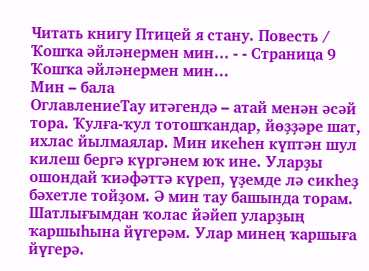Читать книгу Птицей я стану. Повесть / Ҡошҡа әйләнермен мин… - - Страница 9
Ҡошҡа әйләнермен мин…
Мин – бала
ОглавлениеТау итәгендә – атай менән әсәй тора. Ҡулға-ҡул тотошҡандар, йөҙҙәре шат, ихлас йылмаялар. Мин икеһен күптән шул килеш бергә күргәнем юҡ ине. Уларҙы ошондай ҡиәфәттә күреп, үҙемде лә сикһеҙ бәхетле тойҙом. Ә мин тау башында торам. Шатлығымдан ҡолас йәйеп уларҙың ҡаршыһына йүгерәм. Улар минең ҡаршыға йүгерә.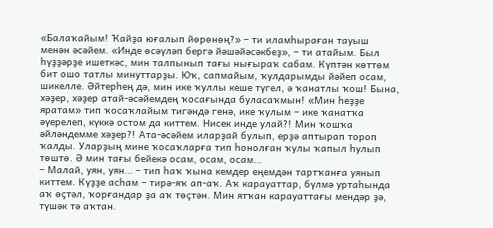«Балаҡайым! Ҡайҙа юғалып йөрөнөң?» – ти иламһыраған тауыш менән әсәйем. «Инде өсәүләп бергә йәшәйәсәкбеҙ», – ти атайым. Был һүҙҙәрҙе ишеткәс, мин талпынып тағы нығыраҡ сабам. Күптән көттөм бит ошо татлы минуттарҙы. Юҡ, сапмайым, ҡулдарымды йәйеп осам, шикелле. Әйтерһең дә, мин ике ҡуллы кеше түгел, ә ҡанатлы ҡош! Бына, хәҙер, хәҙер атай-әсәйемдең ҡосағында буласаҡмын! «Мин һеҙҙе яратам» тип ҡосаҡлайым тигәндә генә, ике ҡулым – ике ҡанатҡа әүерелеп, күккә остом да киттем. Нисек инде улай?! Мин ҡошҡа әйләндемме хәҙер?! Ата-әсәйем иларҙай булып, ерҙә аптырап тороп ҡалды. Уларҙың мине ҡосаҡларға тип һонолған ҡулы ҡапыл һулып төштө. Ә мин тағы бейекә осам, осам, осам…
– Малай, уян, уян… – тип һаҡ ҡына кемдер еңемдән тартҡанға уянып киттем. Күҙҙе асһам – тирә-яҡ ап-аҡ. Аҡ карауаттар, бүлмә уртаһында аҡ өҫтәл, ҡорғандар ҙа аҡ төҫтән. Мин ятҡан карауаттағы мендәр ҙә, түшәк тә аҡтан.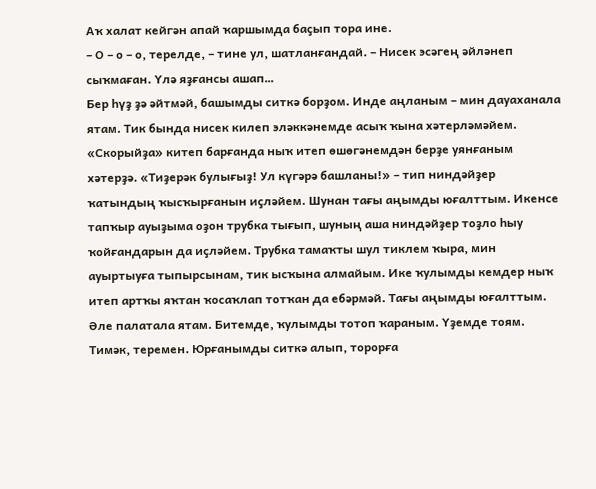Аҡ халат кейгән апай ҡаршымда баҫып тора ине.
– О – о – о, терелде, – тине ул, шатланғандай. – Нисек эсәгең әйләнеп сыҡмаған. Үлә яҙғансы ашап…
Бер һүҙ ҙә әйтмәй, башымды ситкә борҙом. Инде аңланым – мин дауаханала ятам. Тик бында нисек килеп эләккәнемде асыҡ ҡына хәтерләмәйем. «Скорыйҙа» китеп барғанда ныҡ итеп өшөгәнемдән берҙе уянғаным хәтерҙә. «Тиҙерәк булығыҙ! Ул күгәрә башланы!» – тип ниндәйҙер ҡатындың ҡысҡырғанын иҫләйем. Шунан тағы аңымды юғалттым. Икенсе тапҡыр ауыҙыма оҙон трубка тығып, шуның аша ниндәйҙер тоҙло һыу ҡойғандарын да иҫләйем. Трубка тамаҡты шул тиклем ҡыра, мин ауыртыуға тыпырсынам, тик ысҡына алмайым. Ике ҡулымды кемдер ныҡ итеп артҡы яҡтан ҡосаҡлап тотҡан да ебәрмәй. Тағы аңымды юғалттым.
Әле палатала ятам. Битемде, ҡулымды тотоп ҡараным. Үҙемде тоям. Тимәк, теремен. Юрғанымды ситкә алып, торорға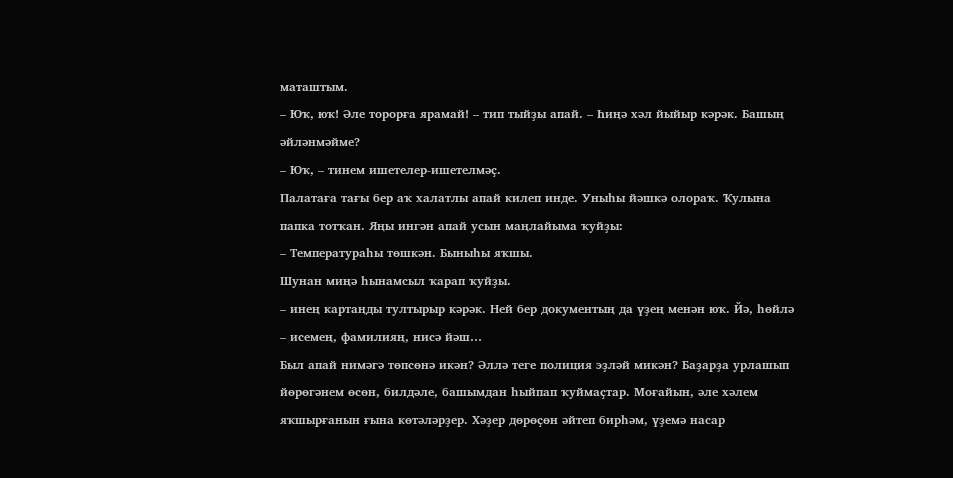маташтым.
– Юҡ, юҡ! Әле торорға ярамай! – тип тыйҙы апай. – Һиңә хәл йыйыр кәрәк. Башың әйләнмәйме?
– Юҡ, – тинем ишетелер-ишетелмәҫ.
Палатаға тағы бер аҡ халатлы апай килеп инде. Уныһы йәшкә олораҡ. Ҡулына папка тотҡан. Яңы ингән апай усын маңлайыма ҡуйҙы:
– Температураһы төшкән. Быныһы яҡшы.
Шунан миңә һынамсыл ҡарап ҡуйҙы.
– инең картаңды тултырыр кәрәк. Ней бер документың да үҙең менән юҡ. Йә, һөйлә – исемең, фамилияң, нисә йәш…
Был апай нимәгә төпсөнә икән? Әллә теге полиция эҙләй микән? Баҙарҙа урлашып йөрөгәнем өсөн, билдәле, башымдан һыйпап ҡуймаҫтар. Моғайын, әле хәлем яҡшырғанын ғына көтәләрҙер. Хәҙер дөрөҫөн әйтеп бирһәм, үҙемә насар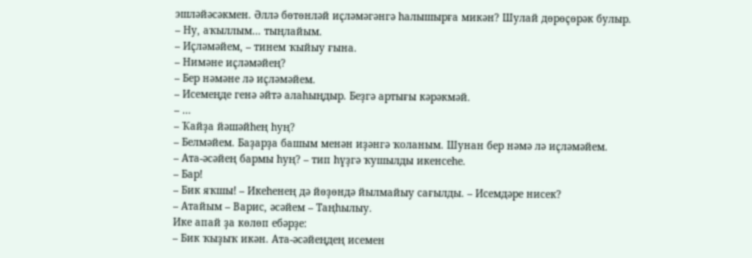эшләйәсәкмен. Әллә бөтөнләй иҫләмәгәнгә һалышырға микән? Шулай дөрөҫөрәк булыр.
– Ну, аҡыллым… тыңлайым.
– Иҫләмәйем, – тинем ҡыйыу ғына.
– Нимәне иҫләмәйең?
– Бер нәмәне лә иҫләмәйем.
– Исемеңде генә әйтә алаһыңдыр. Беҙгә артығы кәрәкмәй.
– …
– Ҡайҙа йәшәйһең һуң?
– Белмәйем. Баҙарҙа башым менән иҙәнгә ҡоланым. Шунан бер нәмә лә иҫләмәйем.
– Ата-әсәйең бармы һуң? – тип һүҙгә ҡушылды икенсеһе.
– Бар!
– Бик яҡшы! – Икеһенең дә йөҙөндә йылмайыу сағылды. – Исемдәре нисек?
– Атайым – Варис, әсәйем – Таңһылыу.
Ике апай ҙа көлөп ебәрҙе:
– Бик ҡыҙыҡ икән. Ата-әсәйеңдең исемен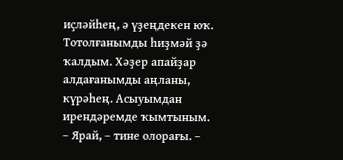иҫләйһең, ә үҙеңдекен юҡ.
Тотолғанымды һиҙмәй ҙә ҡалдым. Хәҙер апайҙар алдағанымды аңланы, күрәһең. Асыуымдан ирендәремде ҡымтыным.
– Ярай, – тине олорағы. –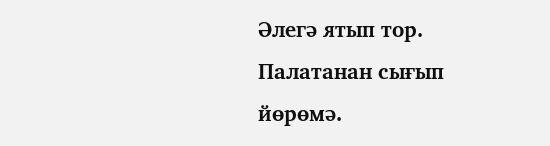Әлегә ятып тор. Палатанан сығып йөрөмә.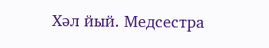Хәл йый. Медсестра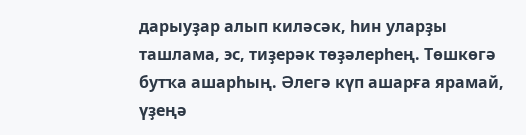дарыуҙар алып киләсәк, һин уларҙы ташлама, эс, тиҙерәк төҙәлерһең. Төшкөгә бутҡа ашарһың. Әлегә күп ашарға ярамай, үҙеңә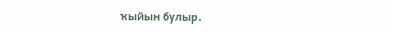ҡыйын булыр.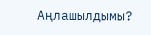Аңлашылдымы?